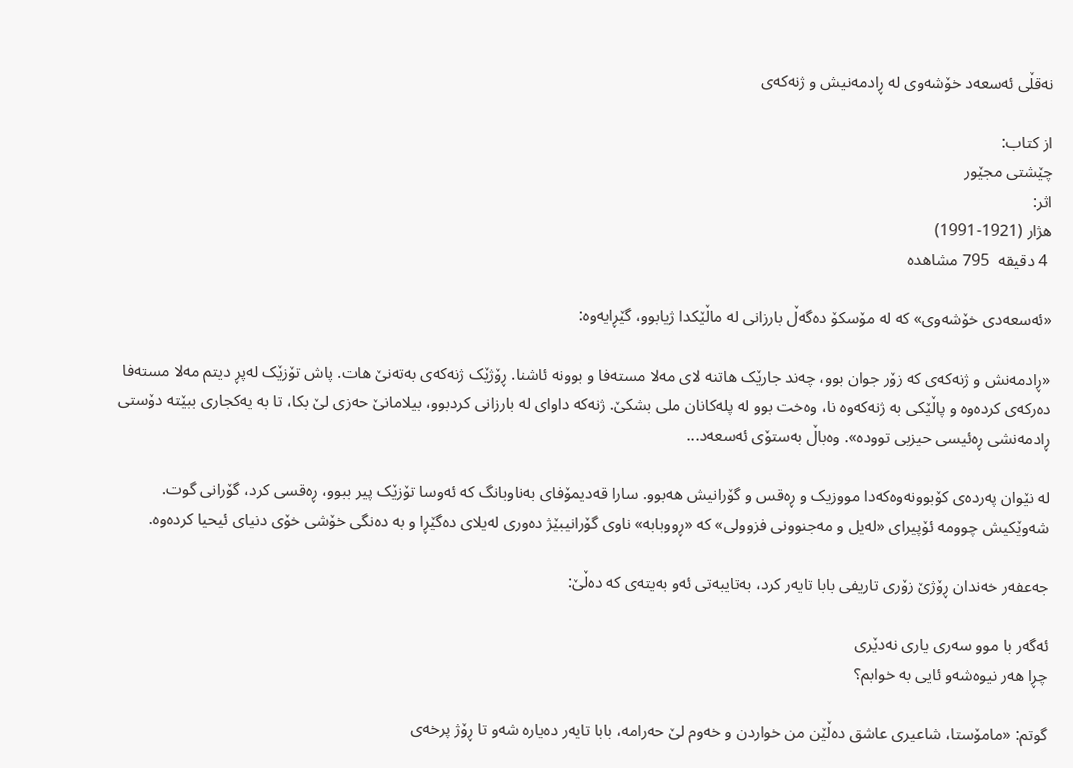نەقڵی ئەسعەد خۆشەوی لە ڕادمەنیش و ژنەکەی

از کتاب:
چێشتی مجێور
اثر:
هژار (1921-1991)
 4 دقیقه  795 مشاهده

«ئەسعەدی خۆشەوی» کە لە مۆسکۆ دەگەڵ بارزانی لە ماڵێکدا ژیابوو، گێڕایەوە:

«ڕادمەنش و ژنەکەی کە زۆر جوان بوو، چەند جارێک هاتنە لای مەلا مستەفا و بوونە ئاشنا. ڕۆژێک ژنەکەی بەتەنێ هات. پاش تۆزێک لەپڕ دیتم مەلا مستەفا دەرکەی کردەوە و پاڵێکی بە ژنەکەوە نا، وەخت بوو لە پلەکانان ملی بشکێ. ژنەکە داوای لە بارزانی کردبوو، بیلامانێ حەزی لێ بکا، تا بە یەکجاری ببێتە دۆستی ڕادمەنشی ڕەئیسی حیزبی توودە». وەباڵ بەستۆی ئەسعەد...

لە نێوان پەردەی کۆبوونەوەکەدا مووزیک و ڕەقس و گۆرانیش هەبوو. سارا قەدیمۆفای بەناوبانگ کە ئەوسا تۆزێک پیر ببوو، ڕەقسی کرد، گۆرانی گوت. شەوێکیش چوومە ئۆپیرای «لەیل و مەجنوونی فزوولی» کە «ڕووبابە» ناوی گۆرانیبێژ دەوری لەیلای دەگێڕا و بە دەنگی خۆشی خۆی دنیای ئیحیا کردەوە.

جەعفەر خەندان ڕۆژێ زۆری تاریفی بابا تایەر کرد، بەتایبەتی ئەو بەیتەی کە دەڵێ:

ئەگەر با موو سەری یاری نەدێری
چڕا هەر نیوەشەو ئایی بە خوابم؟

گوتم: «مامۆستا، شاعیری عاشق دەڵێن من خواردن و خەوم لێ حەرامە، بابا تایەر دەیارە شەو تا ڕۆژ پرخەی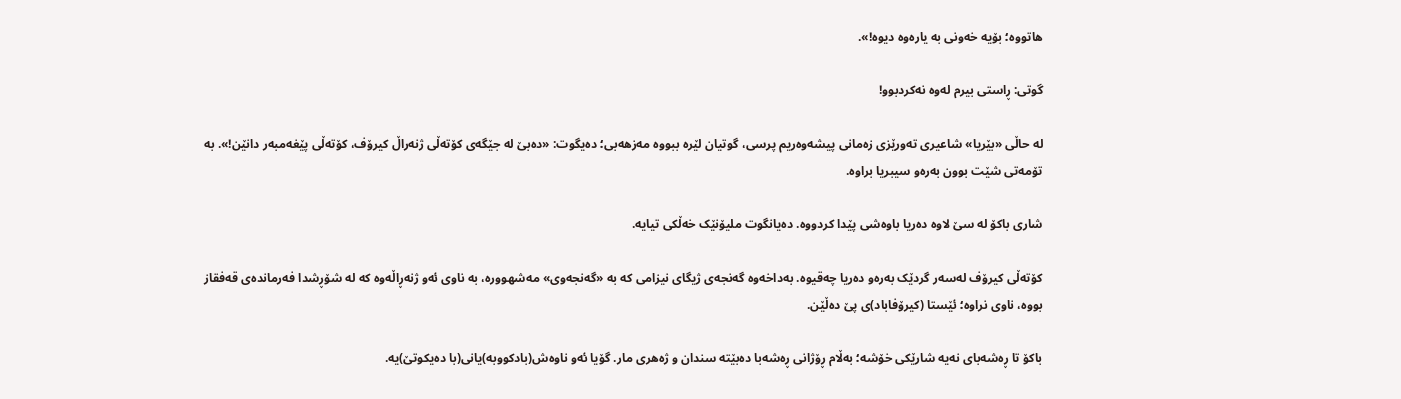هاتووە؛ بۆیە خەونی بە یارەوە دیوە!».

گوتی: ڕاستی بیرم لەوە نەکردبوو!

لە حاڵی «بێریا» شاعیری تەورێزی زەمانی پیشەوەریم پرسی، گوتیان لێرە ببووە مەزهەبی؛ دەیگوت: «دەبێ لە جێگەی کۆتەڵی ژنەراڵ کیرۆف، کۆتەڵی پێغەمبەر دانێن!». بە تۆمەتی شێت بوون بەرەو سیبریا براوە.

شاری باکۆ لە سێ لاوە دەریا باوەشی پێدا کردووە. دەیانگوت ملیۆنێک خەڵکی تیایە.

کۆتەڵی کیرۆف لەسەر گردێک بەرەو دەریا چەقیوە. بەداخەوە گەنجەی ژیگای نیزامی کە بە «گەنجەوی» مەشهوورە، بە ناوی ئەو ژنەڕاڵەوە کە لە شۆڕشدا فەرماندەی قەفقاز بووە، ناوی نراوە؛ ئێستا (کیرۆفاباد)ی پێ دەڵێن.

باکۆ تا ڕەشەبای نەیە شارێکی خۆشە؛ بەڵام ڕۆژانی ڕەشەبا دەبێتە سندان و ژەهری مار. گۆیا ئەو ناوەش(بادکووبە)یانی(با دەیکوتێ)یە.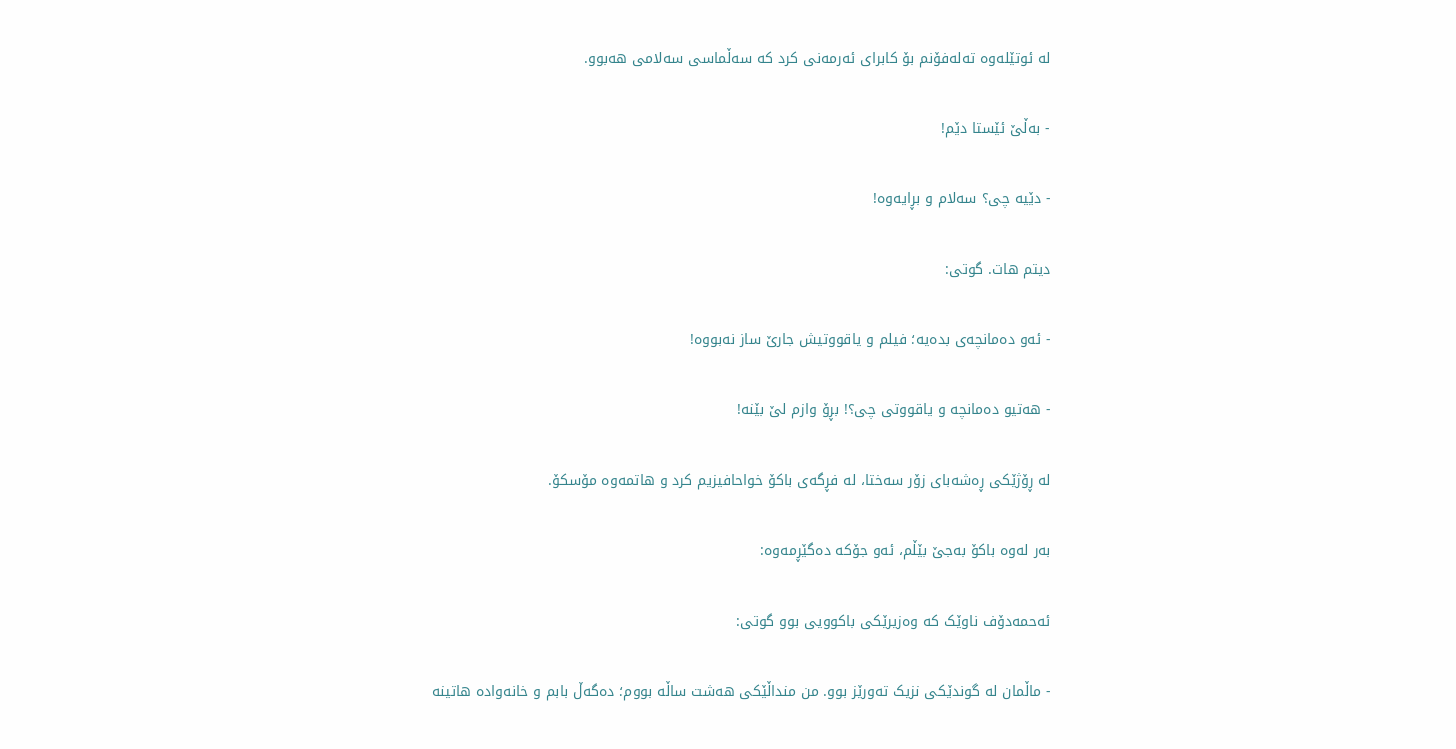لە ئوتێلەوە تەلەفۆنم بۆ کابرای ئەرمەنی کرد کە سەڵماسی سەلامی هەبوو.

- بەڵێ ئێستا دێم!

- دێیە چی؟ سەلام و بڕایەوە!

دیتم هات. گوتی:

- ئەو دەمانچەی بدەیە؛ فیلم و یاقووتیش جارێ ساز نەبووە!

- هەتیو دەمانچە و یاقووتی چی؟! بڕۆ وازم لێ بێنە!

لە ڕۆژێکی ڕەشەبای زۆر سەختا، لە فڕگەی باکۆ خواحافیزیم کرد و هاتمەوە مۆسکۆ.

بەر لەوە باکۆ بەجێ بێڵم، ئەو جۆکە دەگێڕمەوە:

ئەحمەدۆف ناوێک کە وەزیرێکی باکوویی بوو گوتی:

- ماڵمان لە گوندێکی نزیک تەورێز بوو. من منداڵێکی هەشت ساڵە بووم؛ دەگەڵ بابم و خانەوادە هاتینە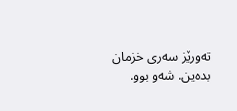تەورێز سەری خزمان بدەین. شەو بوو.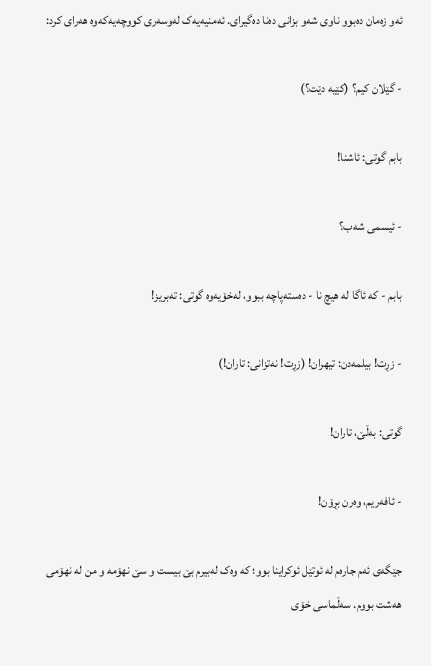ئەو زەمان دەبوو ناوی شەو بزانی دەنا دەگیرای. ئەمنیەیەک لەوسەری کووچەیەکەوە هەرای کرد:

- گێلان کیم؟ (کێیە دێت؟)

بابم گوتی: ئاشنا!

- ئیسمی شەب؟

بابم - کە ئاگا لە هیچ نا - دەستەپاچە ببوو، لەخۆیەوە گوتی: تەبریز!

- زڕت! بیلمەدن: تیهران! (زڕت! نەتزانی: تاران!)

گوتی: بەڵێ، تاران!

- ئافەریم، وەرن بڕۆن!

جێگەی ئەم جارەم لە ئوتێل ئوکراینا بوو؛ کە وەک لەبیرم بێ بیست و سێ نهۆمە و من لە نهۆمی هەشت بووم. سەڵماسی خۆی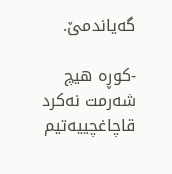گەیاندمێ.

-کوڕە هیچ شەرمت نەکرد قاچاغچییەتیم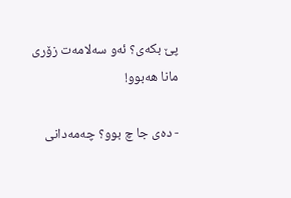پێ بکەی؟ ئەو سەلامەت زۆری مانا هەبوو!

- دەی جا چ بوو؟ چەمەدانی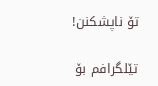تۆ ناپشکنن!

تێلگرافم بۆ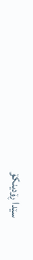سێدا ڕۆدینکۆ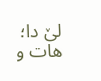لێ دا؛ هات و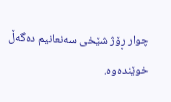چوار ڕۆژ شێخی سەنعانیم دەگەڵ خوێندەوە.